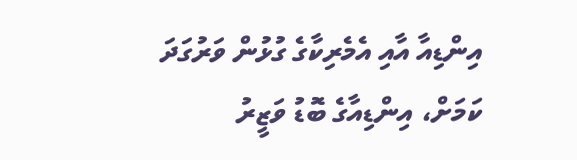އިންޑިއާ އާއި އެމެރިކާގެ ގުޅުން ވަރުގަދަ ކަމަށް، އިންޑިއާގެ ބޮޑު ވަޒީރު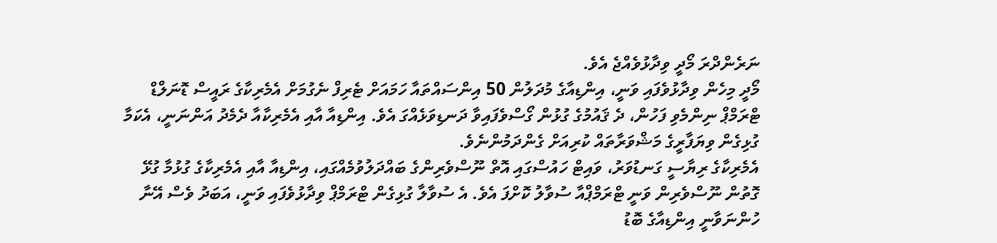ނަރެންދްރަ މޯދީ ވިދާޅުވެއްޖެ އެވެ.
މޯދީ މިހެން ވިދާޅުވެފައި ވަނީ، އިންޑިއާގެ މުދަލުން 50 އިންސައްތައާ ހަމައަށް ޓެރިފް ނެގުމަށް އެމެރިކާގެ ރައީސް ޑޮނަލްޑް ޓްރަމްޕް ނިންމެވި ފަހުން، ދެ ޤައުމުގެ ގުޅުން ގޯސްވެފައިވާ ދަނޑިވަޅެއްގަ އެވެ. އިންޑިއާ އާއި އެމެރިކާއާ ދެމެދު އަންނަނީ، އެކަމާ ގުޅިގެން ވިޔަފާރީގެ މަޝްވަރާތައް ކުރިއަށް ގެންދަމުންނެވެ.
އެމެރިކާގެ ރިޔާސީ ގަނޑުވަރު، ވައިޓް ހައުސްގައި އޮތް ނޫސްވެރިންގެ ބައްދަލުވުމެއްގައި، އިންޑިއާ އާއި އެމެރިކާގެ ގުޅުމާ ގުޅޭ ގޮތުން ނޫސްވެރިން ވަނީ ޓްރަމްޕްއާ ސުވާލު ކޮށްފަ އެވެ. އެ ސުވާލާ ގުޅިގެން ޓްރަމްޕް ވިދާޅުވެފައި ވަނީ، އަބަދު ވެސް އޭނާ ހުންނަވާނީ އިންޑިއާގެ ބޮޑު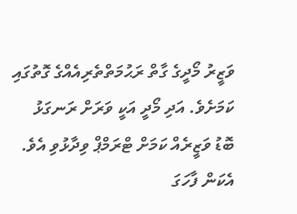ވަޒީރު މޯދީގެ ގާތް ރަޙުމަތްތެރިއެއްގެ ގޮތުގައި ކަމަށެވެ. އަދި މޯދީ އަކީ ވަރަށް ރަނގަޅު ބޮޑު ވަޒީރެއް ކަމަށް ޓްރަމްޕް ވިދާޅުވި އެވެ.
އެކަން ފާހަގަ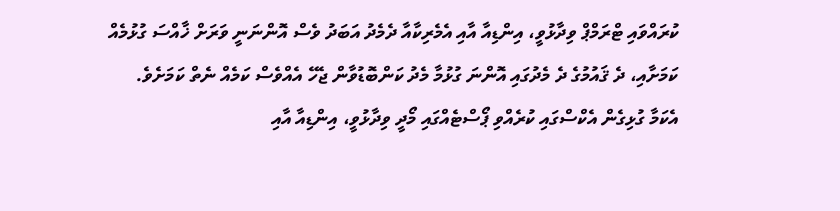ކުރައްވައި ޓްރަމްޕް ވިދާޅުވީ، އިންޑިއާ އާއި އެމެރިކާއާ ދެމެދު އަބަދު ވެސް އޮންނަނީ ވަރަށް ޚާއްސަ ގުޅުމެއް ކަމަށާއި، ދެ ޤައުމުގެ ދެ މެދުގައި އޮންނަ ގުޅުމާ މެދު ކަންބޮޑުވާން ޖެހޭ އެއްވެސް ކަމެއް ނެތް ކަމަށެވެ.
އެކަމާ ގުޅިގެން އެކްސްގައި ކުރެއްވި ޕޯސްޓެއްގައި މޯދީ ވިދާޅުވީ، އިންޑިއާ އާއި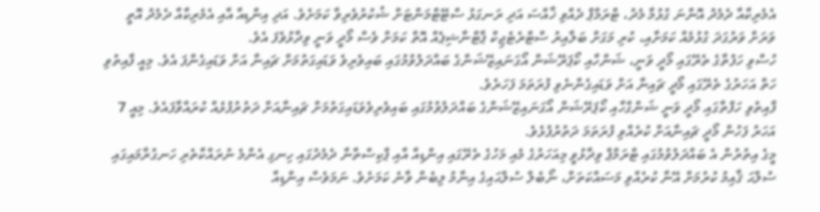އެމެރިކާއާ ދެމެދު އޮންނަ ގުޅުމާ މެދު، ޓްރަމްޕް ދެއްވި ޚާއްސަ އަދި ރަނގަޅު ސްޓޭޓްމަންޓަށް ޝުކުރުވެރިވާ ކަމަށެވެ. އަދި އިންޑިއާ އާއި އެމެރިކާއާ ދެމެދު އޮތީ ވަރަށް ވަރުގަދަ ގުޅުމެއް ކަމަށާއި، ކުރި މަގަށް ބަލާއިރު ސްޓްރެޓެޖިކް ޕާޓްނާޝިޕެއް އޮތް ކަމަށް ވެސް މޯދީ ވަނީ ވިދާޅުވެފަ އެވެ.
ހުސްވި ހަފުތާގެ ތެރޭގައި މޯދީ ވަނީ، ޝަންހާއި ކޯޕަރޭޝަން އޯގަނައިޒޭޝަންގެ ބައްދަލުވުމުގައި ބައިވެރިވެ ވަޑައިގަތުމަށް ޗައިނާ އަށް ވަޑައިގެންފަ އެވެ. މިއީ ފާއިތުވި ހަތް އަހަރުގެ ތެރޭގައި މޯދީ ޗައިނާ އަށް ވަޑައިގެންނެވި ފުރަތަމަ ފަހަރެވެ.
ފާއިތުވި ހަފްތާގައި މޯދީ ވަނީ ޝަންގްހާއި ކޯޕަރޭޝަން އޯގަނައިޒޭޝަންގެ ބައްދަލުވުމުގައި ބައިވެރިވެވަޑައިގަތުމަށް ޗައިނާއަށް ދަތުރުފުޅެއް ކުރައްވާފައެވެ. މިއީ 7 އަހަރު ފަހުން މޯދީ ޗައިނާއަށް ކުރެއްވި ފުރަތަމަ ދަތުރުފުޅެވެ.
މީގެ އިތުރުން އެ ބައްދަލުވުމުގައި ޓްރަމްޕް ވިދާޅުވީ މިއަހަރުގެ މެއި މަހުގެ ތެރޭގައި އިންޑިއާ އާއި ޕާކިސްތާނާ ދެމެދުގައި ހިނގި އެންމެ ނުރައްކާތެރި ހަނގުރާމައިގައި ސުލްޙަ ޤާއިމު ކުރުމަށް އޭނާ ކުރެއްވި މަސައްކަތަށް، ނޯބެލް ސުލްޙައިގެ އިނާމު ލިބެން ވާނެ ކަމަށެވެ. ނަމަވެސް އިންޑިއާ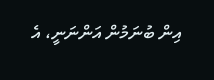އިން ބުނަމުން އަންނަނީ، އެ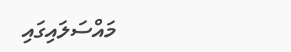މައްސަލައިގައި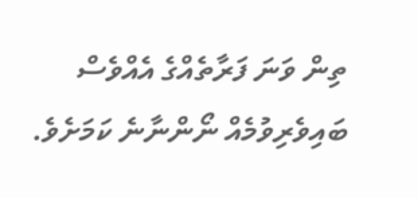ތިން ވަނަ ފަރާތެއްގެ އެއްވެސް ބައިވެރިވުމެއް ނޯންނާނެ ކަމަށެވެ.